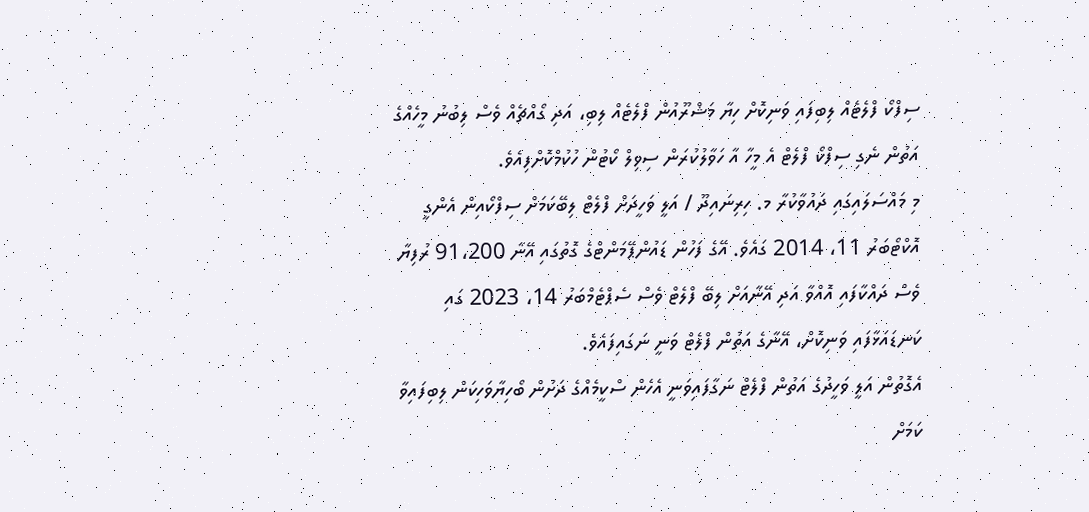ސިފްކޯ ފްލެޓެއް ލިބިފައި ވަނިކޮށް ހިޔާ މަޝްރޫއުން ފްލެޓެއް ލިބި، އަދި ގޯއްޗެއް ވެސް ލިބުނު މީހެއްގެ އަތުން ނެގި ސިފްކޯ ފްލެޓް އެ މީހާ އާ ހަވާލުކުރަން ސިވިލް ކޯޓުން ހުކުމްކޮށްފިއެވެ.
މި މައްސަލައިގައި ދައުވާކުރާ މ. ހިރިނައިދޫ / އަލީ ވަހީދަށް ފްލެޓް ލިބޭކަމަށް ސިފްކޯއިން އެންގީ އޮކްޓޯބަރު 11، 2014 ގައެވެ. އޭގެ ފަހުން ޑައުންޕޭމަންޓްގެ ގޮތުގައި އޭނާ 91،200 ރުފިޔާ ވެސް ދައްކާފައި އޮއްވާ އަދި އޭނާއަށް ލިބޭ ފްލެޓް ވެސް ސެޕްޓެމްބަރު 14، 2023 ގައި ކަނޑައަޅާފައި ވަނިކޮށް، އޭނާގެ އަތުން ފްލެޓް ވަނީ ނަގައިފައެވެ.
އެގޮތުން އަލީ ވަހީދުގެ އަތުން ފްލެޓް ނަގާފައިވަނީ އެހެން ސްކީމެއްގެ ދަށުން ބޯހިޔާވަހިކަން ލިބިފައިވާ ކަމަށް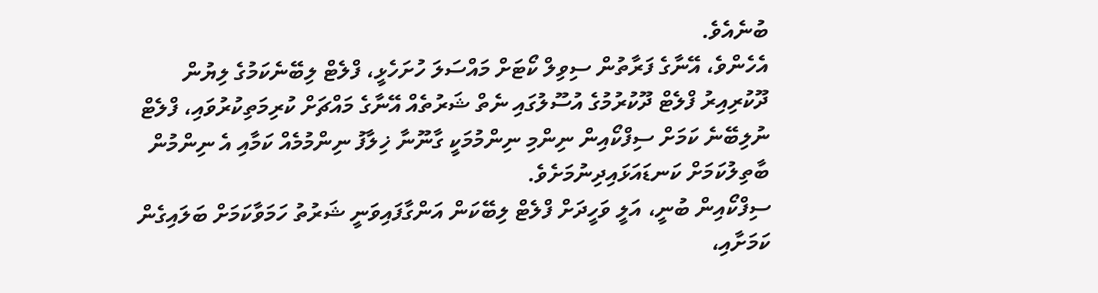ބުނެއެވެ.
އެހެންވެ، އޭނާގެ ފަރާތުން ސިވިލް ކޯޓަށް މައްސަލަ ހުށަހެޅީ، ފްލެޓް ލިބޭނެކަމުގެ ލިޔުން ދޫކުރިއިރު ފްލެޓް ދޫކުރުމުގެ އުސޫލުގައި ނެތް ޝަރުތެއް އޭނާގެ މައްޗަށް ކުރިމަތިކުރުވައި، ފްލެޓް ނުލިބޭނެ ކަމަށް ސިފްކޯއިން ނިންމި ނިންމުމަކީ ގާނޫނާ ޚިލާފު ނިންމުމެއް ކަމާއި އެ ނިންމުން ބާތިލުކަމަށް ކަނޑައަޅައިދިނުމަށެވެ.
ސިފްކޯއިން ބުނީ، އަލީ ވަހީދަށް ފްލެޓް ލިބޭކަން އަންގާފައިވަނީ ޝަރުތު ހަމަވާކަމަށް ބަލައިގެން ކަމަށާއި،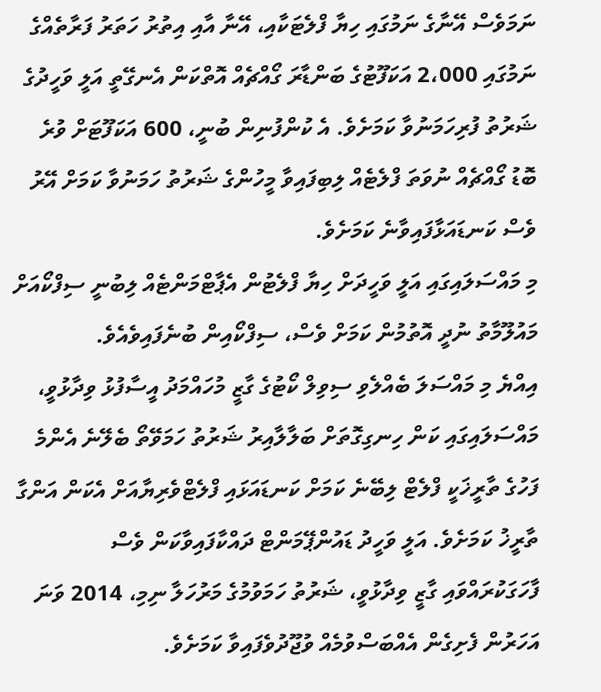ނަމަވެސް އޭނާގެ ނަމުގައި ހިޔާ ފްލެޓަކާއި، އޭނާ އާއި އިތުރު ހަތަރު ފަރާތެއްގެ ނަމުގައި 2،000 އަކަފޫޓުގެ ބަންޑާރަ ގޯއްޗެއް އޮތްކަން އެނގޭތީ އަލީ ވަހީދުގެ ޝަރުތު ފުރިހަމަނުވާ ކަމަށެވެ. އެ ކުންފުނިން ބުނީ، 600 އަކަފޫޓަށް ވުރެ ބޮޑު ގޯއްޗެއް ނުވަތަ ފްލެޓެއް ލިބިފައިވާ މީހުންގެ ޝަރުތު ހަމަނުވާ ކަމަށް އޭރު ވެސް ކަނޑައަޅާފައިވާނެ ކަމަށެވެ.
މި މައްސަލައިގައި އަލީ ވަހީދަށް ހިޔާ ފްލެޓުން އެޕާޓްމަންޓެއް ލިބުނީ ސިފްކޯއަށް މައުލޫމާތު ނުދީ އޮތުމުން ކަމަށް ވެސް، ސިފްކޯއިން ބުނެފައިވެއެވެ.
އިއްޔެ މި މައްސަލަ ބެއްލެވި ސިވިލް ކޯޓުގެ ގާޒީ މުހައްމަދު އީސާފުޅު ވިދާޅުވީ، މައްސަލައިގައި ކަން ހިނގިގޮތަށް ބަލާލާއިރު ޝަރުތު ހަމަވޭތޯ ބެލޭނެ އެންމެ ފަހުގެ ތާރީޚަކީ ފްލެޓް ލިބޭނެ ކަމަށް ކަނޑައަޅައި ފްލެޓްވެރިޔާއަށް އެކަން އަންގާ ތާރީޚު ކަމަށެވެ. އަލީ ވަހީދު ޑައުންޕޭމަންޓް ދައްކާފައިވާކަން ވެސް ފާހަގަކުރައްވައި ގާޒީ ވިދާޅުވީ، ޝަރުތު ހަމަވުމުގެ މަރުހަލާ ނިމި، 2014 ވަނަ އަހަރުން ފެށިގެން އެއްބަސްވުމެއް ވުޖޫދުވެފައިވާ ކަމަށެވެ.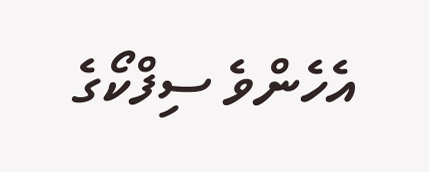އެހެންވެ ސިފްކޯގެ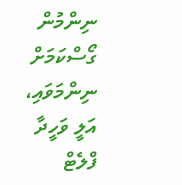ނިންމުން ގޯސްކަމަށް ނިންމަވައި، އަލީ ވަހީދާ ފްލެޓް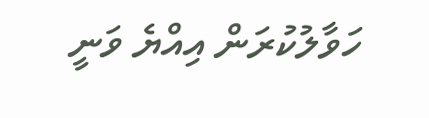ހަވާލުކުރަން އިއްޔެ ވަނީ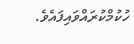ހުކުމްކުރައްވައިފައެވެ.